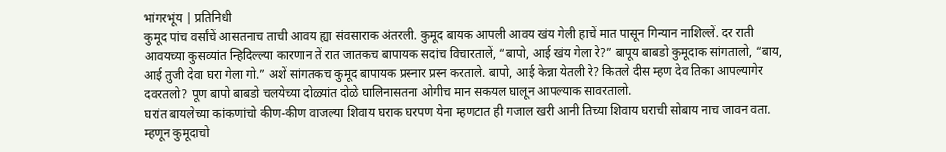भांगरभूंय | प्रतिनिधी
कुमूद पांच वर्सांचें आसतनाच ताची आवय ह्या संवसाराक अंतरली. कुमूद बायक आपली आवय खंय गेली हाचें मात पासून गिन्यान नाशिल्लें. दर राती आवयच्या कुसव्यांत न्हिदिल्ल्या कारणान तें रात जातकच बापायक सदांच विचारतालें, “बापो, आई खंय गेला रे?” बापूय बाबडो कुमूदाक सांगतालो, “बाय, आई तुजी देवा घरा गेला गो.” अशें सांगतकच कुमूद बापायक प्रस्नार प्रस्न करताले. बापो, आई केन्ना येतली रे? कितले दीस म्हण देव तिका आपल्यागेर दवरतलो? पूण बापो बाबडो चलयेच्या दोळ्यांत दोळे घालिनासतना ओगीच मान सकयल घालून आपल्याक सावरतालो.
घरांत बायलेच्या कांकणांचो कीण-कीण वाजल्या शिवाय घराक घरपण येना म्हणटात ही गजाल खरी आनी तिच्या शिवाय घराची सोबाय नाच जावन वता. म्हणून कुमूदाचो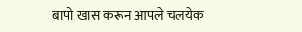बापो खास करून आपले चलयेक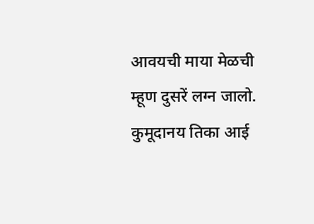आवयची माया मेळची म्हूण दुसरें लग्न जालो. कुमूदानय तिका आई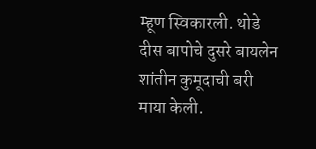म्हूण स्विकारली. थोडे दीस बापोचे दुसरे बायलेन शांतीन कुमूदाची बरी माया केली.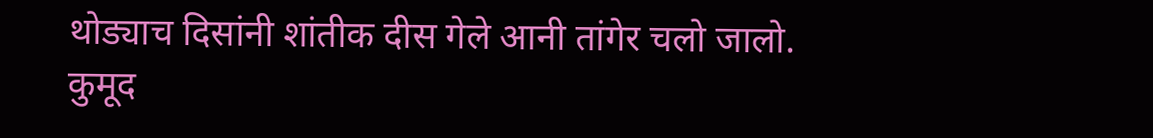थोड्याच दिसांनी शांतीक दीस गेले आनी तांगेर चलो जालो. कुमूद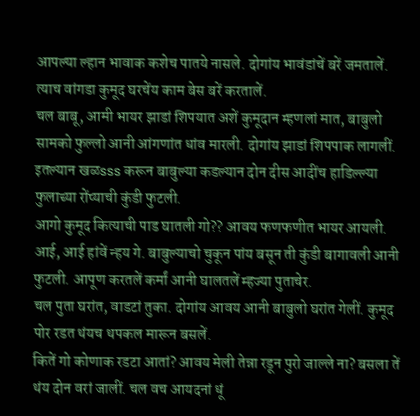आपल्या ल्हान भावाक कशेच पातये नासले. दोगांय भावंडांचें बरें जमतालें. त्याच वांगडा कुमूद घरचेंय काम बेस बरें करतालें.
चल बाबू, आमी भायर झाडां शिपयात अशें कुमूदान म्हणलां मात, बाबुलो सामको फुल्लो आनी आंगणांत धांव मारली. दोगांय झाडां शिपपाक लागलीं. इतल्यान खळsss करून बाबुल्या कडल्यान दोन दीस आदींच हाडिल्ल्या फुलाच्या रोंप्याची कुंडी फुटली.
आगो कुमूद कित्याची पाड घातली गो?? आवय फणफणीत भायर आयली.
आई, आई हांवें न्हय गे. बाबुल्याचो चुकून पांय बसून ती कुंडी बागावली आनी फुटली. आपूण करतलें कर्मां आनी घालतलें म्हज्या पुताचेर.
चल पुता घरांत, वाडटां तुका. दोगांय आवय आनी बाबुलो घरांत गेलीं. कुमूद पोर रडत थंयच थपकल मारून बसलें.
कितें गो कोणाक रडटा आतां? आवय मेली तेन्ना रडून पुरो जाल्ले ना? बसला तें थंय दोन वरां जालीं. चल वच आयदनां धूं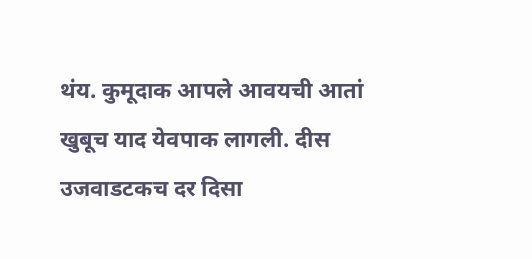थंय. कुमूदाक आपले आवयची आतां खुबूच याद येवपाक लागली. दीस उजवाडटकच दर दिसा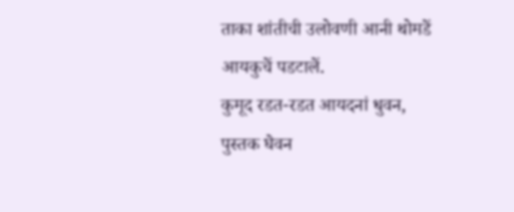ताका शांतीची उलोवणी आनी थोमडें आयकुचें पडटालें.
कुमूद रडत-रडत आयदनां धुवन, पुस्तक घेवन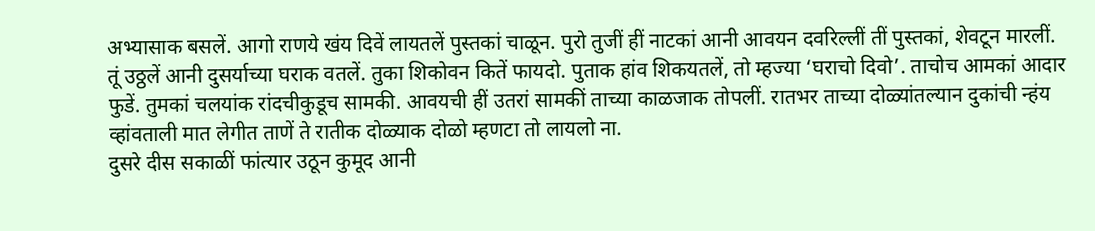अभ्यासाक बसलें. आगो राणये खंय दिवें लायतलें पुस्तकां चाळून. पुरो तुजीं हीं नाटकां आनी आवयन दवरिल्लीं तीं पुस्तकां, शेवटून मारलीं.
तूं उठ्ठलें आनी दुसर्याच्या घराक वतलें. तुका शिकोवन कितें फायदो. पुताक हांव शिकयतलें, तो म्हज्या ‘घराचो दिवो’. ताचोच आमकां आदार फुडें. तुमकां चलयांक रांदचीकुडूच सामकी. आवयची हीं उतरां सामकीं ताच्या काळजाक तोपलीं. रातभर ताच्या दोळ्यांतल्यान दुकांची न्हंय व्हांवताली मात लेगीत ताणें ते रातीक दोळ्याक दोळो म्हणटा तो लायलो ना.
दुसरे दीस सकाळीं फांत्यार उठून कुमूद आनी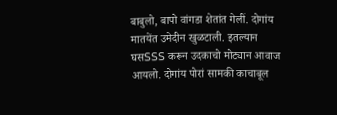बाबुलो, बापो वांगडा शेतांत गेलीं. दोगांय मातयेंत उमेदीन खुळटाली. इतल्यान घसSSS करून उदकाचो मोट्यान आवाज आयलो. दोगांय पोरां सामकी काचाबूल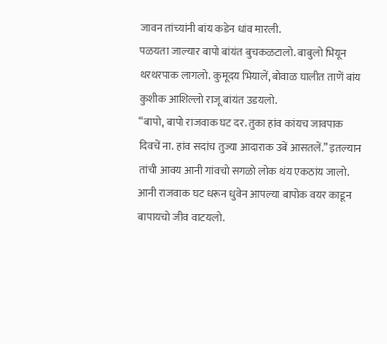जावन तांच्यांनी बांय कडेन धांव मारली.
पळयता जाल्यार बापो बांयंत बुचकळटालो. बाबुलो भियून थरथरपाक लागलो. कुमूदय भियालें, बोवाळ घालीत ताणें बांय कुशीक आशिल्लो राजू बांयंत उडयलो.
“बापो, बापो राजवाक घट दर. तुका हांव कांयच जावपाक दिवचें ना. हांव सदांच तुज्या आदाराक उबें आसतलें.” इतल्यान तांची आवय आनी गांवचो सगळो लोक थंय एकठांय जालो. आनी राजवाक घट धरून धुवेन आपल्या बापोक वयर काडून बापायचो जीव वाटयलो.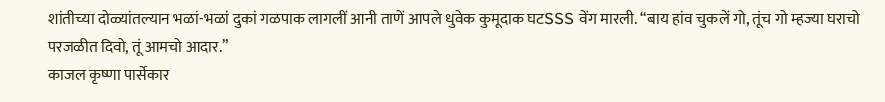शांतीच्या दोळ्यांतल्यान भळां-भळां दुकां गळपाक लागलीं आनी ताणें आपले धुवेक कुमूदाक घटSSS वेंग मारली. “बाय हांव चुकलें गो, तूंच गो म्हज्या घराचो परजळीत दिवो, तूं आमचो आदार.”
काजल कृष्णा पार्सेकार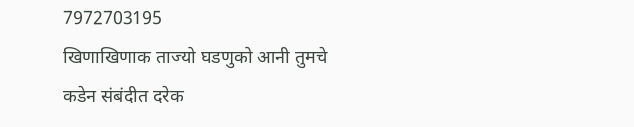7972703195
खिणाखिणाक ताज्यो घडणुको आनी तुमचे कडेन संबंदीत दरेक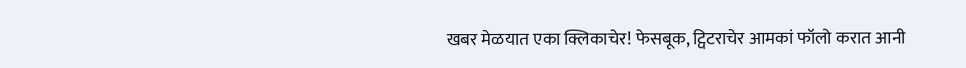खबर मेळयात एका क्लिकाचेर! फेसबूक, ट्विटराचेर आमकां फॉलो करात आनी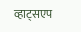व्हाट्सएप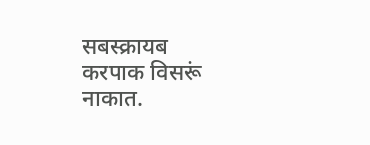सबस्क्रायब करपाक विसरूं नाकात.